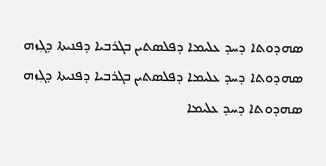ܣܗܕܘܬܐ ܕܚܕ ܥܠܝܡܐ ܕܦܠܣܬܝܢ ܒܓܪܒܝܐ ܕܦܢܝܬܐ ܕܓܼܙܗ
ܣܗܕܘܬܐ ܕܚܕ ܥܠܝܡܐ ܕܦܠܣܬܝܢ ܒܓܪܒܝܐ ܕܦܢܝܬܐ ܕܓܼܙܗ
ܣܗܕܘܬܐ ܕܚܕ ܥܠܝܡܐ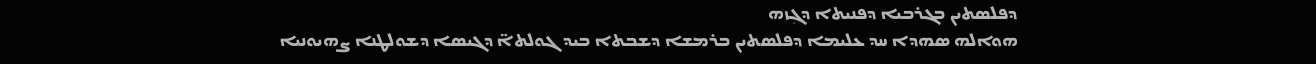ܕܦܠܣܬܝܢ ܒܓܪܒܝܐ ܕܦܢܝܬܐ ܕܓܼܙܗ
ܗܘܐܠܗ ܣܗܕܐ ܚܕ ܥܠܝܡܐ ܕܦܠܣܬܝܢ ܒܪܡܫܐ ܕܫܒܬܐ ܒܝܕ ܓܘܠܬܐ̈ ܕܓܝܣܐ ܕܫܘܠܛܢܐ ܨܗܝܘܢܝܐ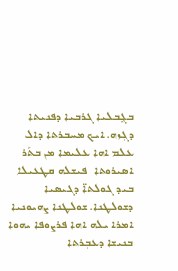ܒܓܻܒܠܝܐ ܓܪܒܝܐ ܕܦܢܝܬܐ ܕܓܼܙܗ. ܐܝܟ ܡܚܒܪܬܐ ܕܐܠ ܥܠܡ ܐܗܐ ܥܠܝܡܐ ܡܢ ܒܬܰܪ ܐܣܝܪܘܬܐ  ܦܝܫܠܗ ܩܛܥܝܠܐ ܒܝܕ ܓܘܠܬܐ̈ ܕܓܝܣܝܐ ܕܫܘܠܛܢܐ. ܫܘܠܛܢܐ ܨܗܝܘܢܝܐ ܐܡܪܐ ܝܠܗ ܐܗܐ ܦܪܨܘܦܐ ܝܗܘܐ ܒܢܝܫܐ ܕܥܒܼܪܬܐ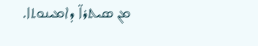ܡܢ ܣܝܬܪܐ̈ ܕܐܡܝܢܘܬܐ.